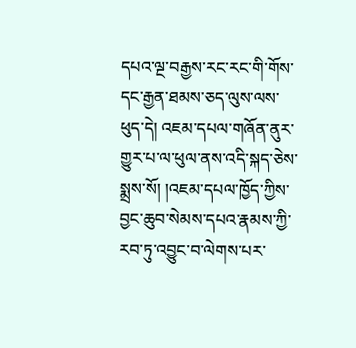དཔའ་ལྔ་བརྒྱས་རང་རང་གི་གོས་དང་རྒྱན་ཐམས་ཅད་ལུས་ལས་ཕུད་དེ། འཇམ་དཔལ་གཞོན་ནུར་གྱུར་པ་ལ་ཕུལ་ནས་འདི་སྐད་ཅེས་སྨྲས་སོ། །འཇམ་དཔལ་ཁྱོད་ཀྱིས་བྱང་ཆུབ་སེམས་དཔའ་རྣམས་ཀྱི་རབ་ཏུ་འབྱུང་བ་ལེགས་པར་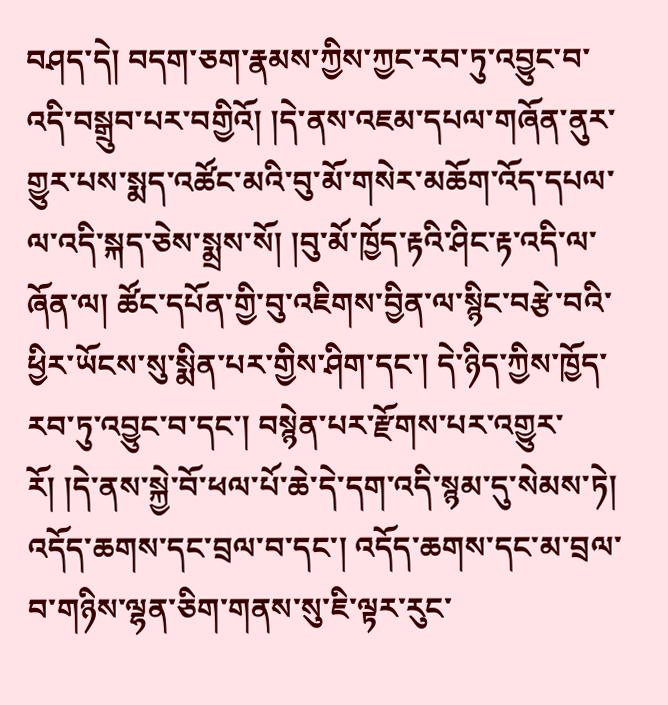བཤད་དེ། བདག་ཅག་རྣམས་ཀྱིས་ཀྱང་རབ་ཏུ་འབྱུང་བ་འདི་བསྒྲུབ་པར་བགྱིའོ། །དེ་ནས་འཇམ་དཔལ་གཞོན་ནུར་གྱུར་པས་སྨད་འཚོང་མའི་བུ་མོ་གསེར་མཆོག་འོད་དཔལ་ལ་འདི་སྐད་ཅེས་སྨྲས་སོ། །བུ་མོ་ཁྱོད་རྟའི་ཤིང་རྟ་འདི་ལ་ཞོན་ལ། ཚོང་དཔོན་གྱི་བུ་འཇིགས་བྱིན་ལ་སྙིང་བརྩེ་བའི་ཕྱིར་ཡོངས་སུ་སྨིན་པར་གྱིས་ཤིག་དང་། དེ་ཉིད་ཀྱིས་ཁྱོད་རབ་ཏུ་འབྱུང་བ་དང་། བསྙེན་པར་རྫོགས་པར་འགྱུར་རོ། །དེ་ནས་སྐྱེ་བོ་ཕལ་པོ་ཆེ་དེ་དག་འདི་སྙམ་དུ་སེམས་ཏེ། འདོད་ཆགས་དང་བྲལ་བ་དང་། འདོད་ཆགས་དང་མ་བྲལ་བ་གཉིས་ལྷན་ཅིག་གནས་སུ་ཇི་ལྟར་རུང་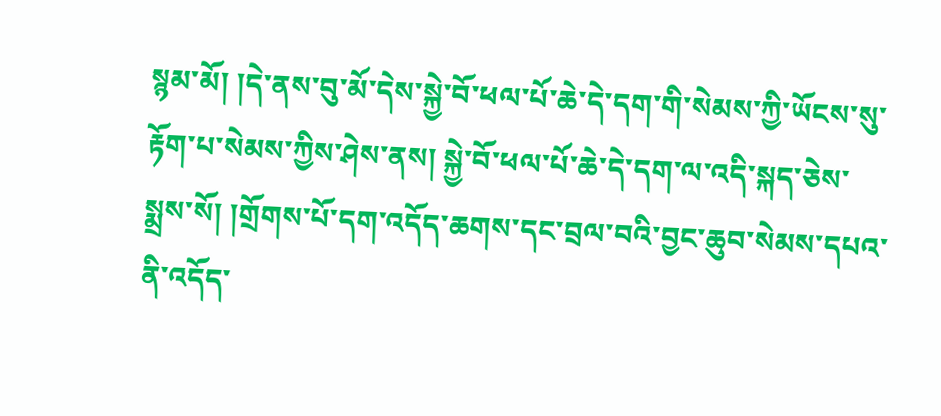སྙམ་མོ། །དེ་ནས་བུ་མོ་དེས་སྐྱེ་བོ་ཕལ་པོ་ཆེ་དེ་དག་གི་སེམས་ཀྱི་ཡོངས་སུ་རྟོག་པ་སེམས་ཀྱིས་ཤེས་ནས། སྐྱེ་བོ་ཕལ་པོ་ཆེ་དེ་དག་ལ་འདི་སྐད་ཅེས་སྨྲས་སོ། །གྲོགས་པོ་དག་འདོད་ཆགས་དང་བྲལ་བའི་བྱང་ཆུབ་སེམས་དཔའ་ནི་འདོད་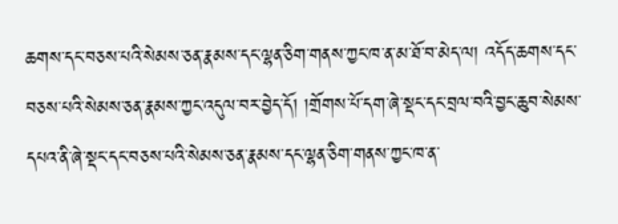ཆགས་དང་བཅས་པའི་སེམས་ཅན་རྣམས་དང་ལྷན་ཅིག་གནས་ཀྱང་ཁ་ན་མ་ཐོ་བ་མེད་ལ། འདོད་ཆགས་དང་བཅས་པའི་སེམས་ཅན་རྣམས་ཀྱང་འདུལ་བར་བྱེད་དོ། །གྲོགས་པོ་དག་ཞེ་སྡང་དང་བྲལ་བའི་བྱང་ཆུབ་སེམས་དཔའ་ནི་ཞེ་སྡང་དང་བཅས་པའི་སེམས་ཅན་རྣམས་དང་ལྷན་ཅིག་གནས་ཀྱང་ཁ་ན་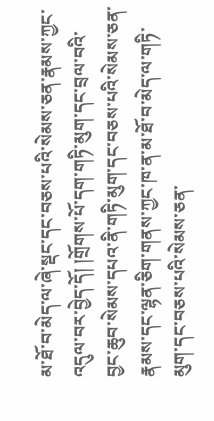མ་ཐོ་བ་མེད་ལ་ཞེ་སྡང་དང་བཅས་པའི་སེམས་ཅན་རྣམས་ཀྱང་འདུལ་བར་བྱེད་དོ། །གྲོགས་པོ་དག་གཏི་མུག་དང་བྲལ་བའི་བྱང་ཆུབ་སེམས་དཔའ་ནི་གཏི་མུག་དང་བཅས་པའི་སེམས་ཅན་རྣམས་དང་ལྷན་ཅིག་གནས་ཀྱང་ཁ་ན་མ་ཐོ་བ་མེད་ལ་གཏི་མུག་དང་བཅས་པའི་སེམས་ཅན་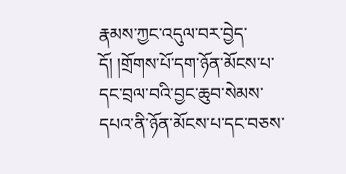རྣམས་ཀྱང་འདུལ་བར་བྱེད་དོ། །གྲོགས་པོ་དག་ཉོན་མོངས་པ་དང་བྲལ་བའི་བྱང་ཆུབ་སེམས་དཔའ་ནི་ཉོན་མོངས་པ་དང་བཅས་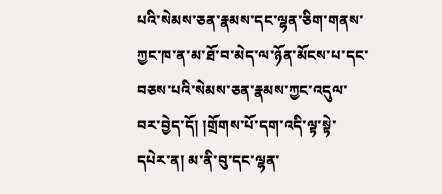པའི་སེམས་ཅན་རྣམས་དང་ལྷན་ཅིག་གནས་ཀྱང་ཁ་ན་མ་ཐོ་བ་མེད་ལ་ཉོན་མོངས་པ་དང་བཅས་པའི་སེམས་ཅན་རྣམས་ཀྱང་འདུལ་བར་བྱེད་དོ། །གྲོགས་པོ་དག་འདི་ལྟ་སྟེ་དཔེར་ན། མ་ནི་བུ་དང་ལྷན་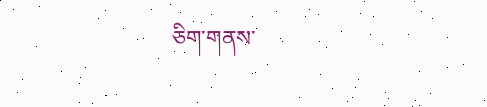ཅིག་གནས་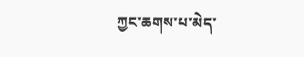ཀྱང་ཆགས་པ་མེད་